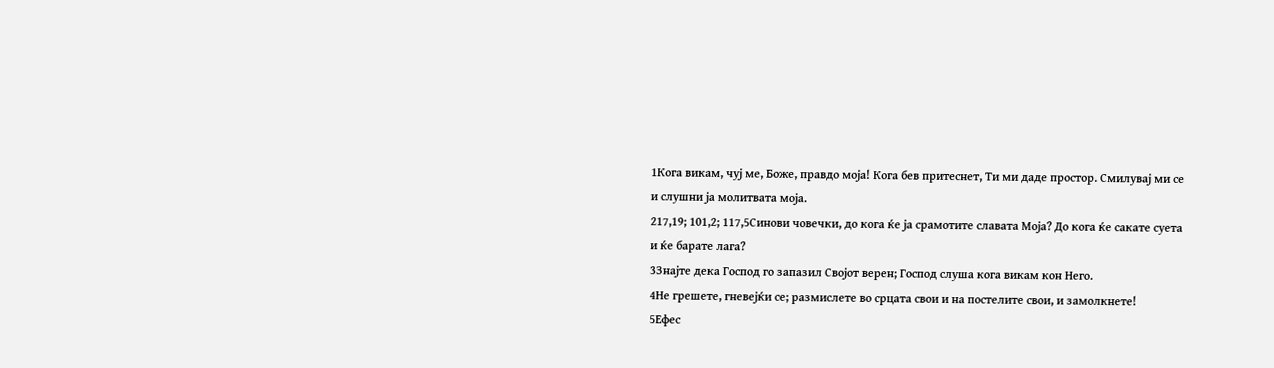1Кога викам, чуј ме, Боже, правдо моја! Кога бев притеснет, Ти ми даде простор. Смилувај ми се и слушни ја молитвата моја.
217,19; 101,2; 117,5Синови човечки, до кога ќе ја срамотите славата Моја? До кога ќе сакате суета и ќе барате лага?
3Знајте дека Господ го запазил Својот верен; Господ слуша кога викам кон Него.
4Не грешете, гневејќи се; размислете во срцата свои и на постелите свои, и замолкнете!
5Ефес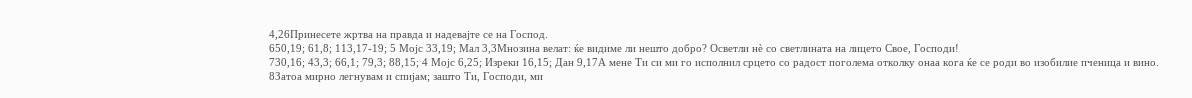4,26Принесете жртва на правда и надевајте се на Господ.
650,19; 61,8; 113,17-19; 5 Мојс 33,19; Мал 3,3Мнозина велат: ќе видиме ли нешто добро? Осветли нѐ со светлината на лицето Свое, Господи!
730,16; 43,3; 66,1; 79,3; 88,15; 4 Мојс 6,25; Изреки 16,15; Дан 9,17А мене Ти си ми го исполнил срцето со радост поголема отколку онаа кога ќе се роди во изобилие пченица и вино.
8Затоа мирно легнувам и спијам; зашто Ти, Господи, ми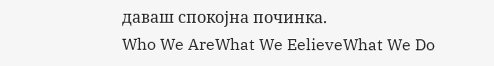даваш спокојна починка.
Who We AreWhat We EelieveWhat We Do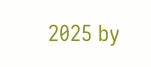2025 by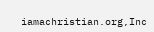iamachristian.org,Inc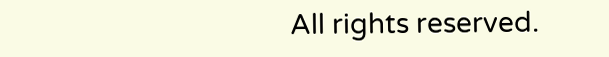All rights reserved.